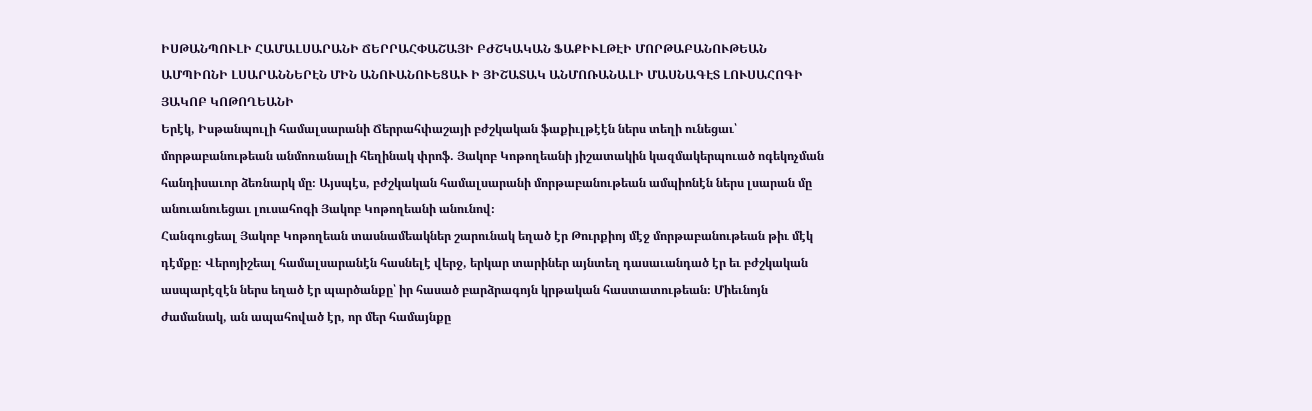ԻՍԹԱՆՊՈՒԼԻ ՀԱՄԱԼՍԱՐԱՆԻ ՃԵՐՐԱՀՓԱՇԱՅԻ ԲԺՇԿԱԿԱՆ ՖԱՔԻՒԼԹԷԻ ՄՈՐԹԱԲԱՆՈՒԹԵԱՆ ԱՄՊԻՈՆԻ ԼՍԱՐԱՆՆԵՐԷՆ ՄԻՆ ԱՆՈՒԱՆՈՒԵՑԱՒ Ի ՅԻՇԱՏԱԿ ԱՆՄՈՌԱՆԱԼԻ ՄԱՍՆԱԳԷՏ ԼՈՒՍԱՀՈԳԻ ՅԱԿՈԲ ԿՈԹՈՂԵԱՆԻ
Երէկ, Իսթանպուլի համալսարանի Ճերրահփաշայի բժշկական ֆաքիւլթէէն ներս տեղի ունեցաւ՝ մորթաբանութեան անմոռանալի հեղինակ փրոֆ. Յակոբ Կոթողեանի յիշատակին կազմակերպուած ոգեկոչման հանդիսաւոր ձեռնարկ մը։ Այսպէս, բժշկական համալսարանի մորթաբանութեան ամպիոնէն ներս լսարան մը անուանուեցաւ լուսահոգի Յակոբ Կոթողեանի անունով։
Հանգուցեալ Յակոբ Կոթողեան տասնամեակներ շարունակ եղած էր Թուրքիոյ մէջ մորթաբանութեան թիւ մէկ դէմքը։ Վերոյիշեալ համալսարանէն հասնելէ վերջ, երկար տարիներ այնտեղ դասաւանդած էր եւ բժշկական ասպարէզէն ներս եղած էր պարծանքը՝ իր հասած բարձրագոյն կրթական հաստատութեան։ Միեւնոյն ժամանակ, ան ապահոված էր, որ մեր համայնքը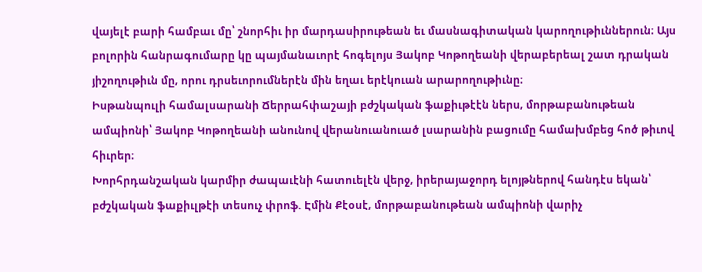վայելէ բարի համբաւ մը՝ շնորհիւ իր մարդասիրութեան եւ մասնագիտական կարողութիւններուն։ Այս բոլորին հանրագումարը կը պայմանաւորէ հոգելոյս Յակոբ Կոթողեանի վերաբերեալ շատ դրական յիշողութիւն մը, որու դրսեւորումներէն մին եղաւ երէկուան արարողութիւնը։
Իսթանպուլի համալսարանի Ճերրահփաշայի բժշկական ֆաքիւթէէն ներս, մորթաբանութեան ամպիոնի՝ Յակոբ Կոթողեանի անունով վերանուանուած լսարանին բացումը համախմբեց հոծ թիւով հիւրեր։
Խորհրդանշական կարմիր ժապաւէնի հատուելէն վերջ, իրերայաջորդ ելոյթներով հանդէս եկան՝ բժշկական ֆաքիւլթէի տեսուչ փրոֆ. Էմին Քէօսէ, մորթաբանութեան ամպիոնի վարիչ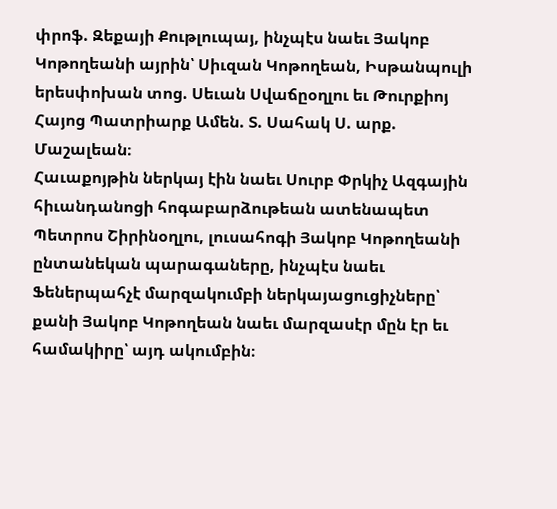փրոֆ. Զեքայի Քութլուպայ, ինչպէս նաեւ Յակոբ Կոթողեանի այրին՝ Սիւզան Կոթողեան, Իսթանպուլի երեսփոխան տոց. Սեւան Սվաճըօղլու եւ Թուրքիոյ Հայոց Պատրիարք Ամեն. Տ. Սահակ Ս. արք. Մաշալեան։
Հաւաքոյթին ներկայ էին նաեւ Սուրբ Փրկիչ Ազգային հիւանդանոցի հոգաբարձութեան ատենապետ Պետրոս Շիրինօղլու, լուսահոգի Յակոբ Կոթողեանի ընտանեկան պարագաները, ինչպէս նաեւ Ֆեներպահչէ մարզակումբի ներկայացուցիչները՝ քանի Յակոբ Կոթողեան նաեւ մարզասէր մըն էր եւ համակիրը՝ այդ ակումբին։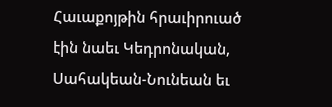Հաւաքոյթին հրաւիրուած էին նաեւ Կեդրոնական, Սահակեան-Նունեան եւ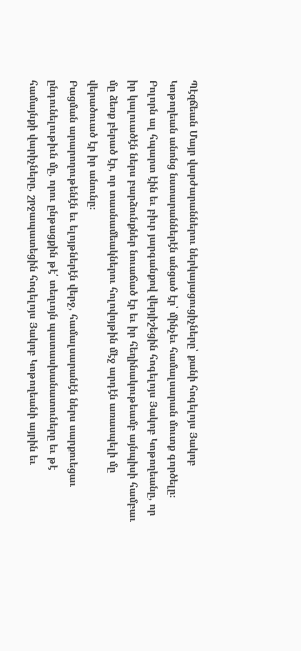Պէզճեան Մայր վարժարաններու ներկայացուցիչները՝ քանի հոգելոյս Յակոբ Կոթողեան անոնց նստարաններէն անցած էր՝ մինչեւ համալսարան մուտք գործելը։ Բոլորն ալ հպարտ էին եւ բիւր յարգանքով վերյիշեցին հոգելոյս Յակոբ Կոթողեանը, որ իր կալուածէն ներս բարձունքներ նուաճած էր եւ իր հեղինակութեամբ այնպիսի համբաւ մը ձեռք բերած էր, որ տասնամեակներու հոլովոյթին մէջ արդէն առասպելի մը վերածուած էր իր անունը։
Բացման արարողութենէն եւ ելոյթներէն վերջ, համալսարանէն ներս սարքուեցաւ ընդունելութիւն մը, որու ընթացքին թէ՛ տեղւոյն պատասխանատուները եւ թէ համայնքի վարիչները, շրջապատեցին հոգելոյս Յակոբ Կոթողեանի այրին եւ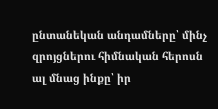ընտանեկան անդամները՝ մինչ զրոյցներու հիմնական հերոսն ալ մնաց ինքը՝ իր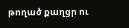թողած քաղցր ու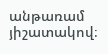անթառամ յիշատակով։